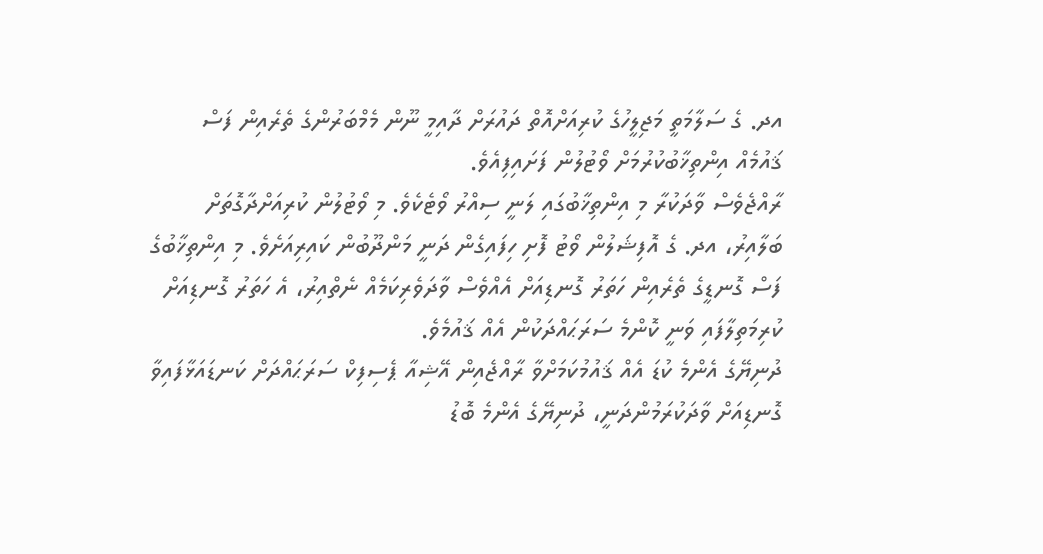އދ. ގެ ސަލާމަތީ މަޖިލީހުގެ ކުރިއަށްއޮތް ދައުރަށް ދާއިމީ ނޫން މެމްބަރުންގެ ތެރެއިން ފަސް ޤައުމެއް އިންތިޚާބުކުރުމަށް ވޯޓުލުން ފަށައިފިއެވެ.
ރާއްޖެވެސް ވާދަކުރާ މި އިންތިޚާބުގައި ލަނީ ސިއްރު ވޯޓެކެވެ. މި ވޯޓުލުން ކުރިއަށްދާގޮތަށް ބަލާއިރު، އދ. ގެ އޮފިޝަލުން ވޯޓު ފޮށި ހިފައިގެން ދަނީ މަންދޫބުން ކައިރިއަށެވެ. މި އިންތިޚާބުގެ ފަސް ގޮނޑީގެ ތެރެއިން ހަތަރު ގޮނޑިއަށް އެއްވެސް ވާދަވެރިކަމެއް ނެތްއިރު، އެ ހަތަރު ގޮނޑިއަށް ކުރިމަތިލާފައި ވަނީ ކޮންމެ ސަރަޙައްދަކުން އެއް ޤައުމެވެ.
ދުނިޔޭގެ އެންމެ ކުޑަ އެއް ޤައުމުކަމަށްވާ ރާއްޖެއިން އޭޝިއާ ޕެސިފިކް ސަރަޙައްދަށް ކަނޑައަޅާފައިވާ ގޮނޑިއަށް ވާދަކުރަމުންދަނީ، ދުނިޔޭގެ އެންމެ ބޮޑު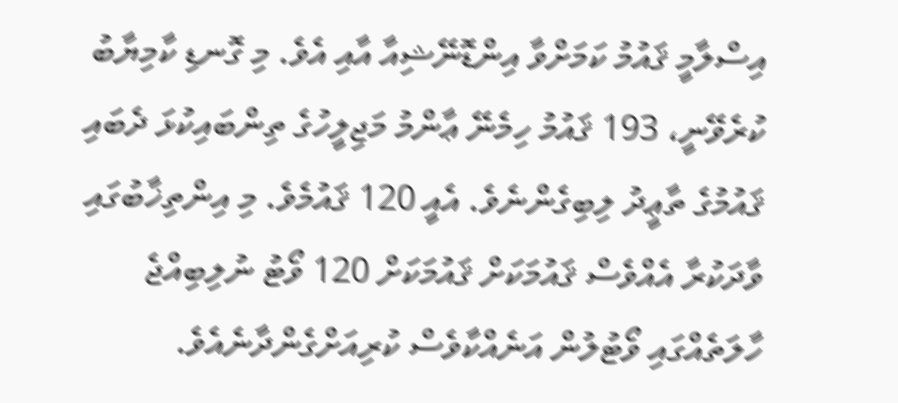އިސްލާމީ ޤައުމު ކަމަށްވާ އިންޑޮނޭޝިއާ އާއި އެވެ. މި ގޮނޑި ކާމިޔާބު ކުރެވޭނީ، 193 ޤައުމު ހިމެނޭ ޢާންމު މަޖިލީހުގެ ތިންބައިކުޅަ ދެބައި ޤައުމުގެ ތާޢީދު ލިބިގެންނެވެ. އެއީ 120 ޤައުމެވެ. މި އިންތިޚާބުގައި ވާދަކުރާ އެއްވެސް ޤައުމަކަށް ޤައުމަކަށް 120 ވޯޓު ނުލިބިއްޖެ ހާލަތެއްގައި ވޯޓުލުން އަނެއްކާވެސް ކުރިއަށްގެންދާނެއެވެ.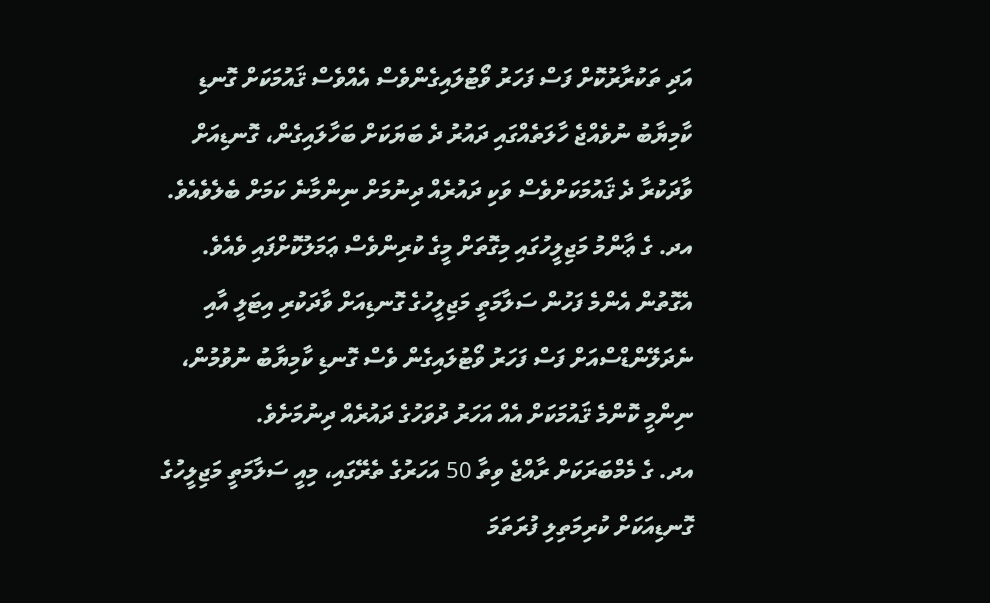އަދި ތަކުރާރުކޮށް ފަސް ފަހަރު ވޯޓުލައިގެންވެސް އެއްވެސް ޤައުމަކަށް ގޮނޑި ކާމިޔާބު ނުވެއްޖެ ހާލަތެއްގައި ދައުރު ދެ ބަޔަކަށް ބަހާލައިގެން، ގޮނޑިއަށް ވާދަކުރާ ދެ ޤައުމަކަށްވެސް ވަކި ދައުރެއް ދިނުމަށް ނިންމާނެ ކަމަށް ބެލެވެއެވެ. އދ. ގެ ޢާންމު މަޖިލީހުގައި މިގޮތަށް މީގެ ކުރިންވެސް ޢަމަލުކޮށްފައި ވެއެވެ. އެގޮތުން އެންމެ ފަހުން ސަލާމަތީ މަޖިލީހުގެ ގޮނޑިއަށް ވާދަކުރި އިޓަލީ އާއި ނެދަލޭންޑްސްއަށް ފަސް ފަހަރު ވޯޓުލައިގެން ވެސް ގޮނޑި ކާމިޔާބު ނުވުމުން، ނިންމީ ކޮންމެ ޤައުމަކަށް އެއް އަހަރު ދުވަހުގެ ދައުރެއް ދިނުމަށެވެ.
އދ. ގެ މެމްބަރަކަށް ރާއްޖެ ވިތާ 50 އަހަރުގެ ތެރޭގައި، މިއީ ސަލާމަތީ މަޖިލީހުގެ ގޮނޑިއަކަށް ކުރިމަތިލި ފުރަތަމަ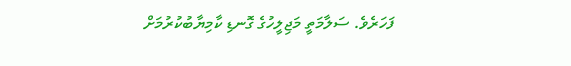ފަހަރެވެ. ސަލާމަތީ މަޖިލީހުގެ ގޮނޑި ކާމިޔާބުކުރުމަށް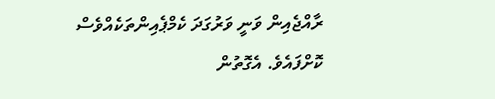ރާއްޖެއިން ވަނީ ވަރުގަދަ ކެމްޕެއިންތަކެއްވެސް ކޮށްފައެވެ. އެގޮތުން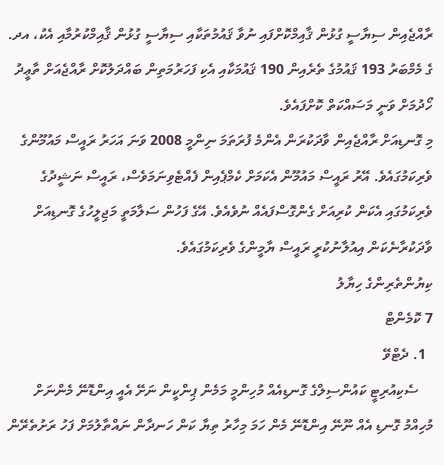ރާއްޖެއިން ސިޔާސީ ގުޅުން ޤާއިމްކޮށްފައި ނުވާ ޤައުމުތަކާއި ސިޔާސީ ގުޅުން ޤާއިމްކުރުމާއި އެކު، އދ. ގެ މެމްބަރު 193 ޤައުމުގެ ތެރެއިން 190 ޤައުމަކާއި އެކި ފަހަރުމަތިން ބައްދަލުކޮށް ރާއްޖެއަށް ތާޢީދު ހޯދުމަށް ވަނީ މަސައްކަތް ކޮށްފައެވެ.
މި ގޮނޑިއަށް ރާއްޖެއިން ވާދަކުރަން އެންމެ ފުރަތަމަ ނިންމީ 2008 ވަނަ އަހަރު ރައީސް މައުމޫންގެ ވެރިކަމުގައެވެ. އޭރު ރައީސް މައުމޫން އެކަމަށް ކެމްޕެއިން ފެއްޓެވިނަމަވެސް، ރައީސް ނަޝީދުގެ ވެރިކަމުގައި އެކަން ކުރިއަށް ގެންގޮސްފައެއް ނުވެއެވެ. އޭގެ ފަހުން ސަލާމަތީ މަޖިލީހުގެ ގޮނޑިއަށް ވާދަކުރާނެކަން އިއުލާނުކުރީ ރައީސް ޔާމީންގެ ވެރިކަމުގައެވެ.
ކިޔުންތެރިންގެ ހިޔާލު
7 ކޮމެންޓް
  1. ދެޓްވޭ
    ސެކިއުރިޓީ ކައުންސިލްގެ ގޮނޑިއެއް މުހިންމީ މަމެން ޕިންކީން ނަށޭ އެއީ އިންޑޮނޭ މެންނަށް މުހިއްމު ގޮނޑި އެއް ނޫނޭ އިންޑޮނޭ މެން ހަމަ މިހާރު ތިޔާ ކަން ހަނދާން ނައްތާލުމަށް ފަހު ރަށުތެރޭން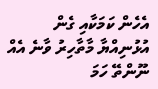އެހެން ކަމަކާއި ގެން އުޅުނިއްޔާ މާތާހިރު ވާނެ އެއް ނޫންތޭ ހަމަ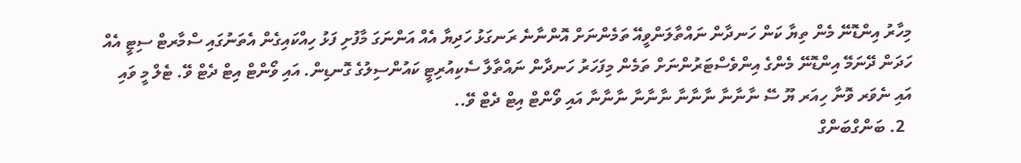މިހާރު އިންޑޮނޭ މެން ތިޔާ ކަން ހަނދާން ނައްތާލަންވީއޭ ތަމެންނަށް އޮންނާނެ ރަނގަޅު ހަދިޔާ އެއް އަންނަގަ މާފުށި ފަޅު ހިއްކައިގެން އެތަނުގައި ސްމާރޓް ސިޓީ އެއް ހަދަން ދޭނަމޭ އިންޑޮނޭ މެންގެ އިންވެސްޓަރުންނަށް ތަމެން މިފަހަރު ހަނދާން ނައްތާލާ ސެކިއުރިޓީ ކައުންސިލުގެ ގޮނޑިން. އައި ވޯންޓް އިޓް ދެޓް ވޭ. ޓެލް މީ ވައި އައި ނެވަރ ވޮނާ ހިއަރ ޔޫ ސޭ ނާނާނާ ނާނާނާ ނާނާނާ ނާނާނާ އައި ވޯންޓް އިޓް ދެޓް ވޭ..
  2. ބަންގްބަންގް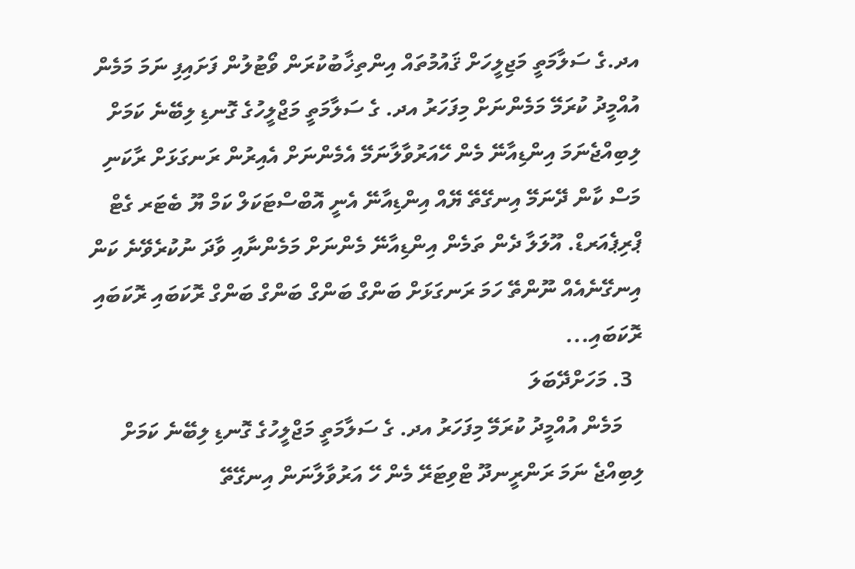އދ.ގެ ސަލާމަތީ މަޖިލީހަށް ޤައުމުތައް އިންތިޚާބުކުރަން ވޯޓުލުން ފަށައިފި ނަމަ މަމެން އުއްމީދު ކުރަމޭ މަމެންނަށް މިފަހަރު އދ. ގެ ސަލާމަތީ މަޖްލީހުގެ ގޮނޑި ލިބޭނެ ކަމަށް ލިބިއްޖެނަމަ އިންޑިއާނޭ މެން ހޭއަރުވާލާނަމޭ އެމެންނަށް އެއިރުން ރަނގަޅަށް ރާކަނި މަސް ކާން ދޭނަމޭ އިނގޭތޭ ޔޭއް އިންޑިއާނޭ އެނީ އޮބްސްޓަކަލް ކަމް ޔޫ ބެޓަރ ގެޓް ޕްރިޕެއަރޑް. އޫލަލާ ދެން ތަމެން އިންޑިއާނޭ މެންނަށް މަމެންނާއި ވާދަ ނުކުރެވޭނެ ކަން އިނގޭނެއެއް ނޫންތޭ ހަމަ ރަނގަޅަށް ބަންގް ބަންގް ބަންގް ބަންގް ރޮކަބައި ރޮކަބައި ރޮކަބައި...
  3. މަހަށްދޭބަލަ
    މަމެން އުއްމީދު ކުރަމޭ މިފަހަރު އދ. ގެ ސަލާމަތީ މަޖްލީހުގެ ގޮނޑި ލިބޭނެ ކަމަށް ލިބިއްޖެ ނަމަ ރަންރީނދޫ ޓްވިޓަރޭ މެން ހޭ އަރުވާލާނަން އިނގޭތޭ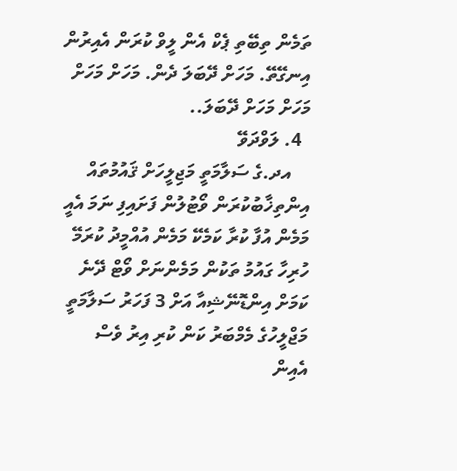ތަމެން ތިބޭތި ޕެކް އެން ލީވް ކުރަން އެއިރުން އިނގޭތޭ. މަހަށް ދޭބަލަ ދެން. މަހަށް މަހަށް މަހަށް މަހަށް ދޭބަލަ..
  4. ލަވްދަވޭ
    އދ.ގެ ސަލާމަތީ މަޖިލީހަށް ޤައުމުތައް އިންތިޚާބުކުރަން ވޯޓުލުން ފަށައިފި ނަމަ އެއީ މަމެން އުފާ ކުރާ ކަމެކޭ މަމެން އުއްމީދު ކުރަމޭ ހުރިހާ ގައުމު ތަކުން މަމެންނަށް ވޯޓް ދޭނެ ކަމަށް އިންޑޮނޭޝިއާ އަށް 3 ފަހަރު ސަލާމަތީ މަޖްލީހުގެ މެމްބަރު ކަން ކުރި އިރު ވެސް އެއިން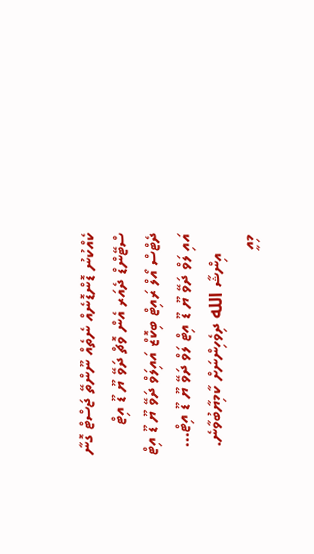ކެއްކުނު ޑޮންޑޮނެއް ނެތެއް ނޫންތޭ ޖަސްޓް ގޮނާ ސްޓޭންޑް ދެއަރ އެން ވޮޗް ދަވޭ ޔޫ ޑޫ އިޓް ދެޓްސް އޯލް ރައިޓް ބިކޮޒް އައިލަވް ދަވޭ ޔޫ ޑޫ އިޓް އައި ލަވް ދަވޭ ޔޫ ޑޫ އިޓް ލަވް ދަވޭ ޔޫ ޑޫ އިޓް...
    އިންޝާ الله ދިވެހިންނަށް ކާމިޔާބުވާނެ. މިއީ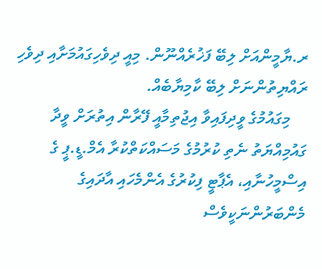ރ.ޔާމީންއަށް ލިބޭ ފަޚުރެއްނޫން. މިއީ ދިވެހިގައުމަށާއި ދިވެހި ރައްޔިތުންނަށް ލިބޭ ކާމިޔާބެއް.
    މިގައުމުގެ ވީދިފައިވާ އިޖުތިމާއީ ފޭރާން އިތުރަށް ވީދާ ގައުމިއްޔަތު ނެތި ކުރުމުގެ މަސައްކަތްކުރާ އެމް.ޑީ.ޕީ ގެ އިސްމީހުނާއި، އެޕާޓީ ފިކުރުގެ އެންމެހައި އާދައިގެ މެންބަރުންނަކީވެސް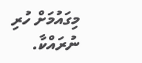މިގައުމަށް ހުރި ނުރައްކާ.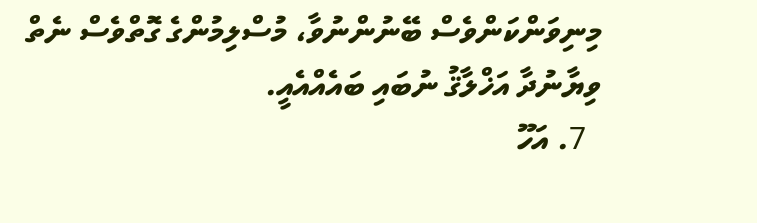މިނިވަންކަންވެސް ބޭނުންނުވާ، މުސްލިމުންގެ ގޮތްވެސް ނެތް ވިޔާނުދާ އަޚްލާޤު ނުބައި ބައެއްއެއީ.
  7. އަހޫ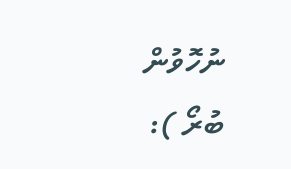ނުހޮވުން ބުރޯ ):